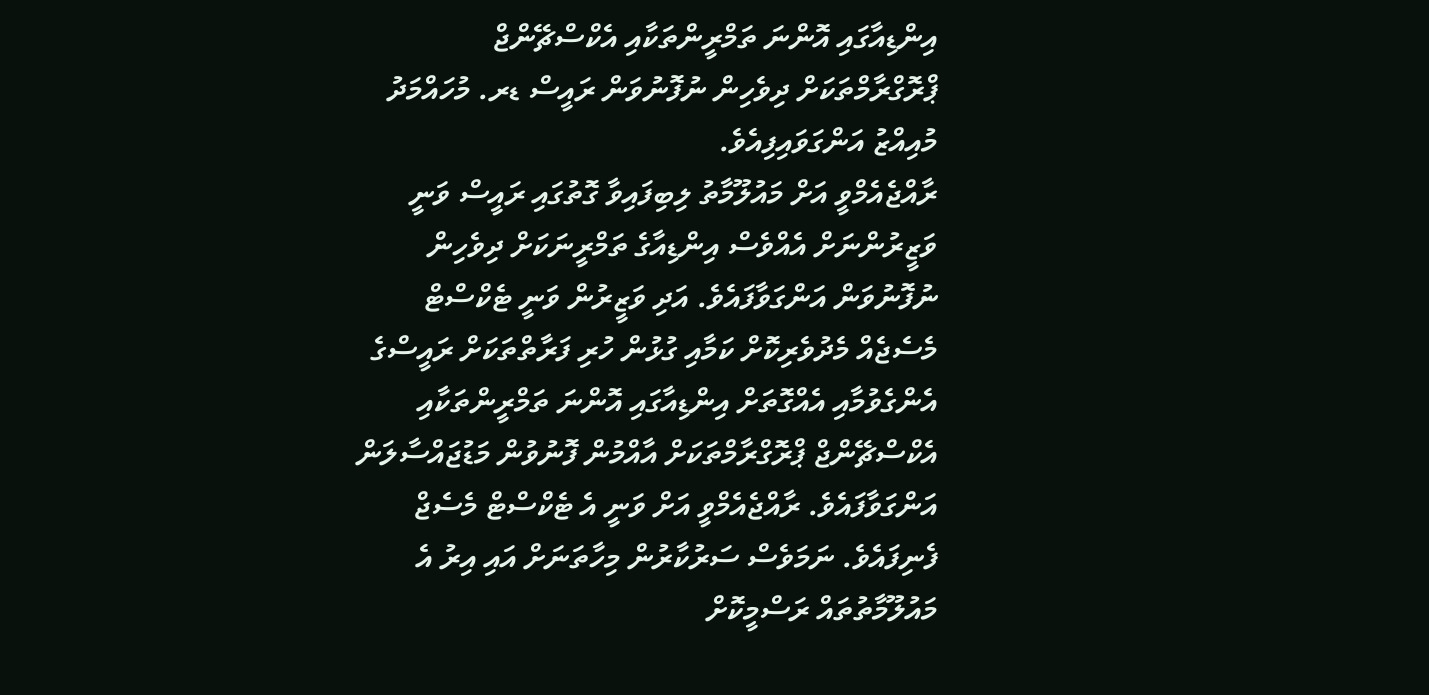އިންޑިއާގައި އޮންނަ ތަމްރީންތަކާއި އެކްސްޗޭންޖް ޕްރޮގްރާމްތަކަށް ދިވެހިން ނުފޮނުވަން ރައީސް ޑރ. މުހައްމަދު މުއިއްޒު އަންގަވައިފިއެވެ.
ރާއްޖެއެމްވީ އަށް މައުލޫމާތު ލިބިފައިވާ ގޮތުގައި ރައީސް ވަނީ ވަޒީރުންނަށް އެއްވެސް އިންޑިއާގެ ތަމްރީނަކަށް ދިވެހިން ނުފޮނުވަން އަންގަވާފައެވެ. އަދި ވަޒީރުން ވަނީ ޓެކްސްޓް މެސެޖެއް މެދުވެރިކޮށް ކަމާއި ގުޅުން ހުރި ފަރާތްތަކަށް ރައީސްގެ އެންގެވުމާއި އެއްގޮތަށް އިންޑިއާގައި އޮންނަ ތަމްރީންތަކާއި އެކްސްޗޭންޖް ޕްރޮގްރާމްތަކަށް އާއްމުން ފޮނުވުން މަޑުޖައްސާލަން އަންގަވާފައެވެ. ރާއްޖެއެމްވީ އަށް ވަނީ އެ ޓެކްސްޓް މެސެޖް ފެނިފައެވެ. ނަމަވެސް ސަރުކާރުން މިހާތަނަށް އައި އިރު އެ މައުލޫމާތުތައް ރަސްމީކޮށް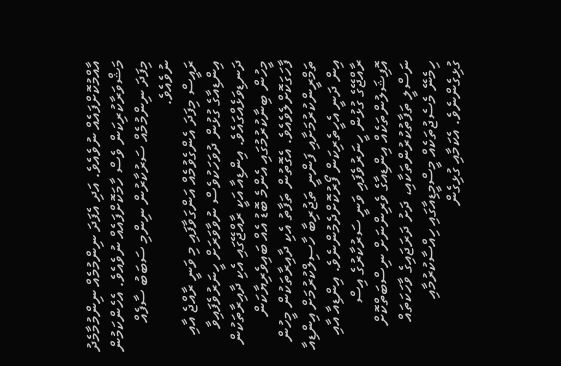އާއްމުކޮށްފައެއް ނުވެއެވެ. އަދި އެފަދަ ނިންމުމެއް ނިންމުމާމެދު މަޝްވަރާކުރިކަން ވެސް ހާމަކޮށްފައެއް ނުވެއެވެ. އެހެންކަމުން މިފަދަ ނިންމުމެއް ސަރުކާރުން ނިންމި ސަބަބު ސާފެއް ނުވެއެވެ.
ރައީސް މިފަދަ އެންގެވުމެއް އަންގަވާފައި މި ވަނީ ރާއްޖެ އާއި އިންޑިއާގެ ގުޅުން ދުވަހަކުވެސް ނުވާވަރަށް ހީނަރުވެފައިވާ ދަނޑިވަޅެއްގައެވެ. އިންޑިއާ އަކީ ރާއްޖޭގައި އެކި ދާއިރާތަކުން މީހުން ބިނާކުރުމުގައި އެންމެ ބޮޑު އެއް ބައިވެރިޔާކަން ފާހަގަކޮށްލެވެއެވެ. އެގޮތުން ތަފާތު އެކި ދާއިރާތަކުން މީހުން ތަމްރީންކުރުމަށާއި ފަންނީ ތަޖުރިބާ ހާސިލްކުރުމަށް އިންޑިއާ އިން ދަނީ އެހީތެރިކަން ފޯރުކޮށްދެމުންނެވެ. އިންޑިއާ އާއި ރާއްޖޭގެ ގުޅުން ހީނަރުވެފައި ވަނީ ސަރުކާރުގެ އިސް އޮފިޝަލުންތަކެއް އިންޑިއާގެ ވެރިންނަށް ނިސްބަތްކޮށް ނަސްލީ ތަފާތުކުރުންތަކާއި، ދަށު ދަރަޖައިގެ ވާހަކަތައް ހިމެނޭ މެސެޖުތަކެއް މީސްމީޑިއާގައި ހިއްސާކުރުމާއި ގުޅިގެންނެވެ. އެކަމާއި ގުޅިގެން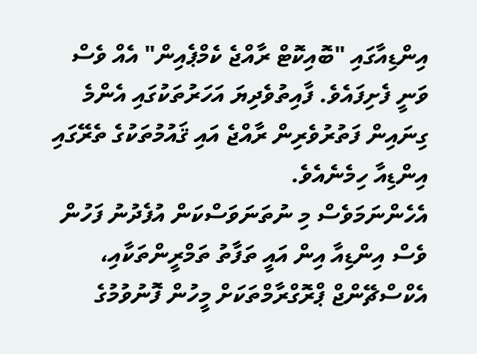އިންޑިއާގައި "ބޮއިކޮޓް ރާއްޖެ ކެމްޕެއިން" އެއް ވެސް ވަނީ ފެށިފައެވެ. ފާއިތުވެދިޔަ އަހަރުތަކުގައި އެންމެ ގިނައިން ފަތުރުވެރިން ރާއްޖެ އައި ޤައުމުތަކުގެ ތެރޭގައި އިންޑިއާ ހިމެނެއެވެ.
އެހެންނަމަވެސް މި ނުތަނަވަސްކަން އުފެދުނު ފަހުން ވެސް އިންޑިއާ އިން އައީ ތަފާތު ތަމްރީންތަކާއި، އެކްސްޗޭންޖް ޕްރޮގްރާމްތަކަށް މީހުން ފޮނުވުމުގެ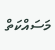މަސައްކަތް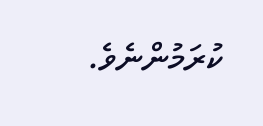ކުރަމުންނެވެ.